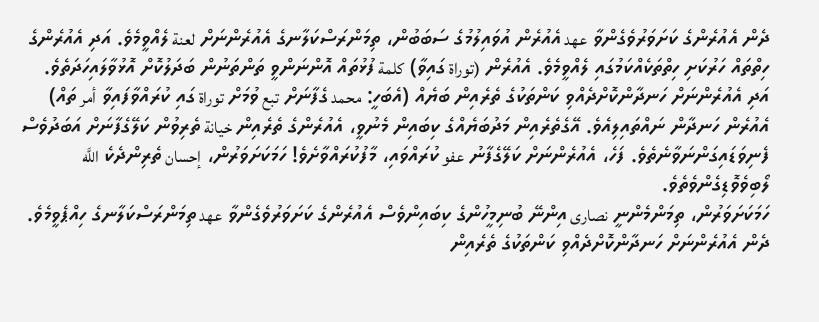ދެން އެއުރެންގެ ކަށަވަރުވެގެންވާ عهد އެއުރެން އުވައިލުމުގެ ސަބަބުން، ތިމަންރަސްކަލާނގެ އެއުރެންނަށް لعنة ލެއްވީމެވެ. އަދި އެއުރެންގެ ހިތްތައް ހަރުކަށި ހިތްތަކެއްކަމުގައި ލެއްވީމެވެ. އެއުރެން (توراة ގައިވާ) كلمة ފުޅުތައް އޮންނަންވީ ތަންތަނުން ބަދަލުކޮށް އޮޅުވާލައިހަދަތެވެ. އަދި އެއުރެންނަށް ހަނދާންކޮށްދެއްވި ކަންތަކުގެ ތެރެއިން ބަޔެއް (އެބަހީ: محمد ގެފާނަށް تبع ވުމަށް توراة ގައި ކުރައްވާފައިވާ أمر ތައް) އެއުރެން ހަނދާން ނައްތައިލިއެވެ. އޭގެތެރެއިން މަދުބަޔެއްގެ ކިބައިން މެނުވީ، އެއުރެންގެ ތެރެއިން خيانة ތެރިވުން ކަލޭގެފާނަށް އަބަދުވެސް ފެނިވަޑައިގަންނަވާނެތެވެ. ފަހެ، އެއުރެންނަށް ކަލޭގެފާނު عفو ކުރައްވައި، މާފުކުރައްވާށެވެ! ހަމަކަށަވަރުން، إحسان ތެރިންދެކެ اللَّه ލޯބިވެވޮޑިގެންވެތެވެ.
ހަމަކަށަވަރުން، ތިމަންމެންނީ نصارى އިންނޭ ބުނިމީހުންގެ ކިބައިންވެސް އެއުރެންގެ ކަށަވަރުވެގެންވާ عهد ތިމަންރަސްކަލާނގެ ހިއްޕެވީމެވެ. ދެން އެއުރެންނަށް ހަނދާންކޮށްދެއްވި ކަންތަކުގެ ތެރެއިން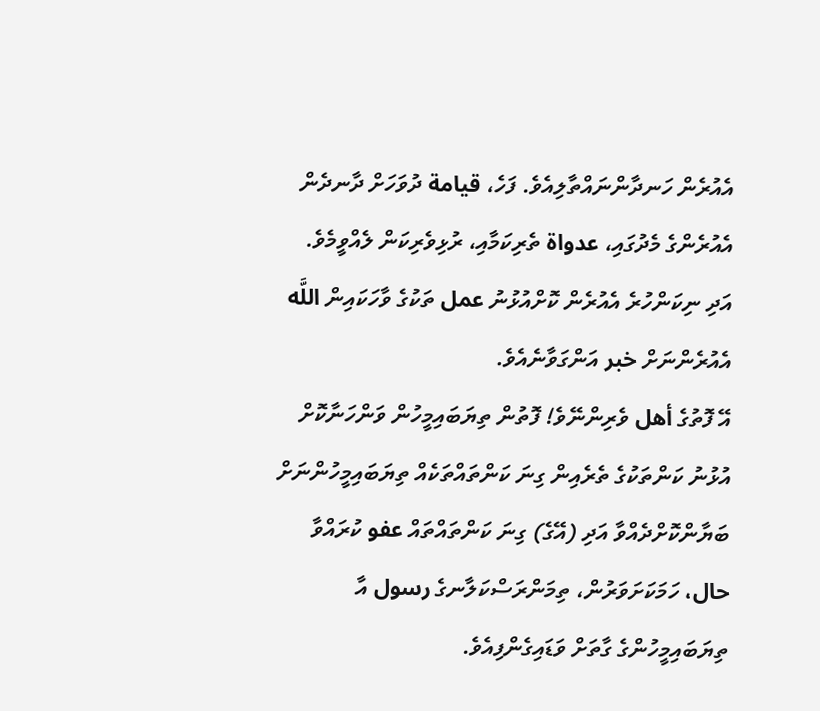އެއުރެން ހަނދާންނައްތާލިއެވެ. ފަހެ، قيامة ދުވަހަށް ދާނދެން އެއުރެންގެ މެދުގައި، عدواة ތެރިކަމާއި، ރުޅިވެރިކަން ލެއްވީމެވެ. އަދި ނިކަންހުރެ އެއުރެން ކޮށްއުޅުނު عمل ތަކުގެ ވާހަކައިން اللَّه އެއުރެންނަށް خبر އަންގަވާނެއެވެ.
އޭ ފޮތުގެ أهل ވެރިންނޭވެ! ފޮތުން ތިޔަބައިމީހުން ވަންހަނާކޮށް އުޅުނު ކަންތަކުގެ ތެރެއިން ގިނަ ކަންތައްތަކެއް ތިޔަބައިމީހުންނަށް ބަޔާންކޮށްދެއްވާ އަދި (އޭގެ) ގިނަ ކަންތައްތައް عفو ކުރައްވާ حال، ހަމަކަށަވަރުން، ތިމަންރަސްކަލާނގެ رسول އާ ތިޔަބައިމީހުންގެ ގާތަށް ވަޑައިގެންފިއެވެ.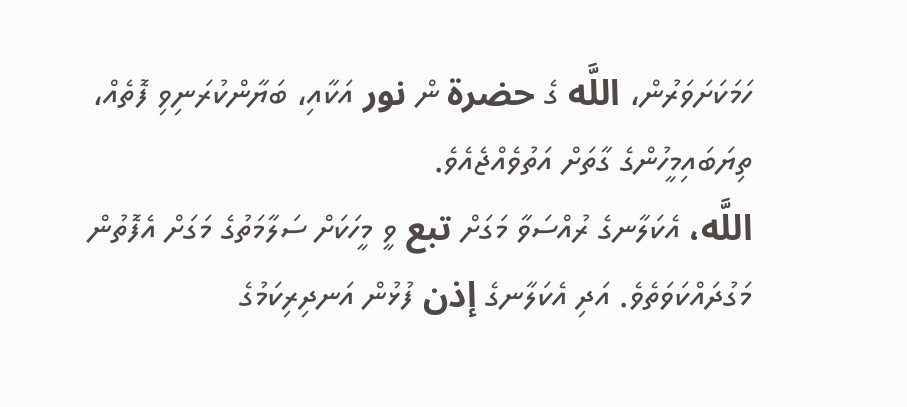ހަމަކަށަވަރުން، اللَّه ގެ حضرة ން نور އަކާއި، ބަޔާންކުރަނިވި ފޮތެއް، ތިޔަބައިމީހުންގެ ގާތަށް އަތުވެއްޖެއެވެ.
اللَّه، އެކަލާނގެ ރުއްސަވާ މަގަށް تبع ވީ މީހަކަށް ސަލާމަތުގެ މަގަށް އެފޮތުން މަގުދައްކަވަތެވެ. އަދި އެކަލާނގެ إذن ފުޅުން އަނދިރިކަމުގެ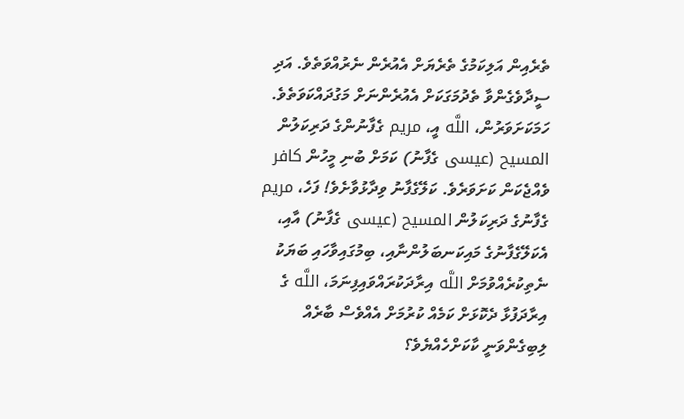ތެރެއިން އަލިކަމުގެ ތެރެޔަށް އެއުރެން ނެރުއްވަތެވެ. އަދި ސީދާވެގެންވާ ތެދުމަގަކަށް އެއުރެންނަށް މަގުދައްކަވަތެވެ.
ހަމަކަށަވަރުން، اللَّه އީ، مريم ގެފާނުންގެ ދަރިކަލުން المسيح (عيسى ގެފާނު) ކަމަށް ބުނި މީހުން كافر ވެއްޖެކަން ކަށަވަރެވެ. ކަލޭގެފާނު ވިދާޅުވާށެވެ! ފަހެ، مريم ގެފާނުގެ ދަރިކަލުން المسيح (عيسى ގެފާނު) އާއި، އެކަލޭގެފާނުގެ މައިކަނބަލުންނާއި، ބިމުގައިވާހައި ބަޔަކު ނެތިކުރެއްވުމަށް اللَّه އިރާދަކުރައްވައިފިނަމަ، اللَّه ގެ އިރާދަފުޅާ ދެކޮޅަށް ކަމެއް ކުރުމަށް އެއްވެސް ބާރެއް ލިބިގެންވަނީ ކާކަށްހެއްޔެވެ؟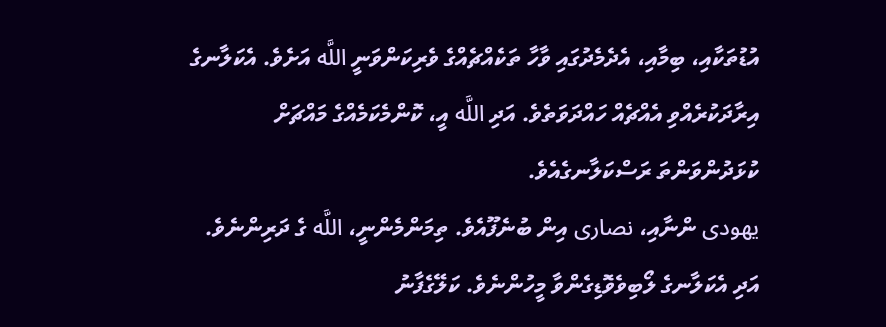އުޑުތަކާއި، ބިމާއި، އެދެމެދުގައި ވާހާ ތަކެއްޗެއްގެ ވެރިކަންވަނީ اللَّه އަށެވެ. އެކަލާނގެ އިރާދަކުރެއްވި އެއްޗެއް ހައްދަވަތެވެ. އަދި اللَّه އީ، ކޮންމެކަމެއްގެ މައްޗަށް ކުޅަދުންވަންތަ ރަސްކަލާނގެއެވެ.
يهودى ންނާއި، نصارى އިން ބުނެފޫއެވެ. ތިމަންމެންނީ، اللَّه ގެ ދަރިންނެވެ. އަދި އެކަލާނގެ ލޯބިވެވޮޑިގެންވާ މީހުންނެވެ. ކަލޭގެފާނު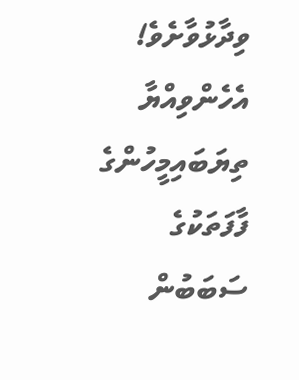ވިދާޅުވާށެވެ! އެހެންވިއްޔާ ތިޔަބައިމީހުންގެ ފާފަތަކުގެ ސަބަބުން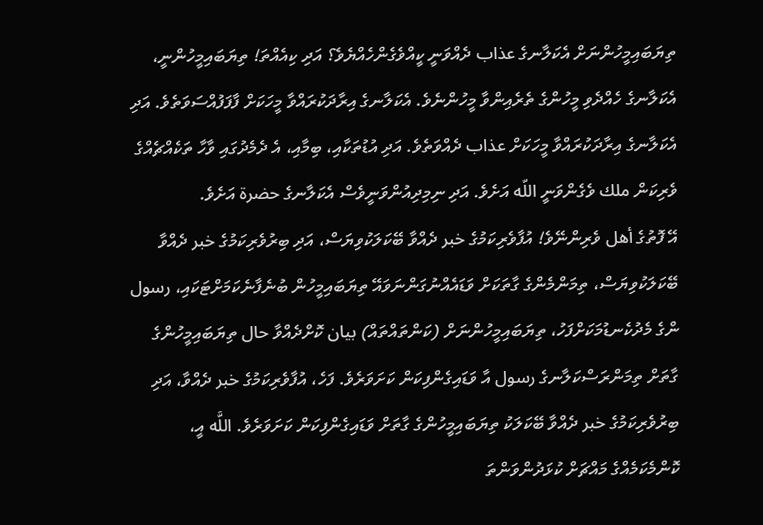ތިޔަބައިމީހުންނަށް އެކަލާނގެ عذاب ދެއްވަނީ ކީއްވެގެންހެއްޔެވެ؟ އަދި ކިއެއްތަ! ތިޔަބައިމީހުންނީ، އެކަލާނގެ ހެއްދެވި މީހުންގެ ތެރެއިންވާ މީހުންނެވެ. އެކަލާނގެ އިރާދަކުރައްވާ މީހަކަށް ފާފަފުއްސަވަތެވެ. އަދި އެކަލާނގެ އިރާދަކުރައްވާ މީހަކަށް عذاب ދެއްވަތެވެ. އަދި އުޑުތަކާއި، ބިމާއި، އެ ދެމެދުގައި ވާހާ ތަކެއްޗެއްގެ ވެރިކަން ملك ވެގެންވަނީ اللّه އަށެވެ. އަދި ނިމިދިއުންވަނީވެސް އެކަލާނގެ حضرة އަށެވެ.
އޭ ފޮތުގެ أهل ވެރިންނޭވެ! އުފާވެރިކަމުގެ خبر ދެއްވާ ބޭކަލަކުވިޔަސް، އަދި ބިރުވެރިކަމުގެ خبر ދެއްވާ ބޭކަލަކުވިޔަސް، ތިމަންމެންގެ ގާތަކަށް ވަޑައެއްނުގަންނަވައޭ ތިޔަބައިމީހުން ބުނެފާނެކަމަށްޓަކައި، رسول ންގެ މެދުކެނޑުމަކަށްފަހު، ތިޔަބައިމީހުންނަށް (ކަންތައްތައް) بيان ކޮށްދެއްވާ حال ތިޔަބައިމީހުންގެ ގާތަށް ތިމަންރަސްކަލާނގެ رسول އާ ވަޑައިގެންފިކަން ކަށަވަރެވެ. ފަހެ، އުފާވެރިކަމުގެ خبر ދެއްވާ، އަދި ބިރުވެރިކަމުގެ خبر ދެއްވާ ބޭކަލަކު ތިޔަބައިމީހުންގެ ގާތަށް ވަޑައިގެންފިކަން ކަށަވަރެވެ. اللَّه އީ، ކޮންމެކަމެއްގެ މައްޗަށް ކުޅަދުންވަންތަ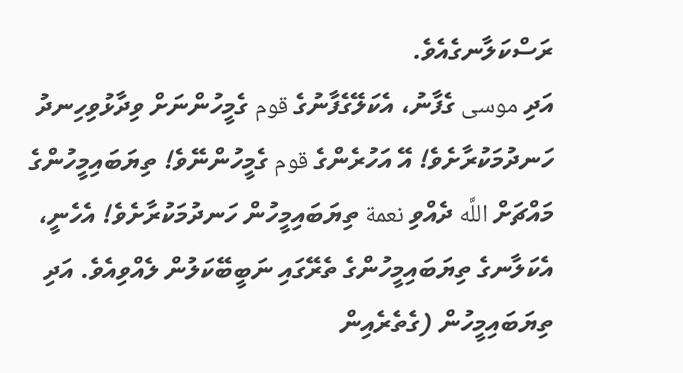ރަސްކަލާނގެއެވެ.
އަދި موسى ގެފާނު، އެކަލޭގެފާނުގެ قوم ގެމީހުންނަށް ވިދާޅުވިހިނދު ހަނދުމަކުރާށެވެ! އޭ އަހުރެންގެ قوم ގެމީހުންނޭވެ! ތިޔަބައިމީހުންގެ މައްޗަށް اللَّه ދެއްވި نعمة ތިޔަބައިމީހުން ހަނދުމަކުރާށެވެ! އެހެނީ، އެކަލާނގެ ތިޔަބައިމީހުންގެ ތެރޭގައި ނަބީބޭކަލުން ލެއްވިއެވެ. އަދި ތިޔަބައިމީހުން (ގެތެރެއިން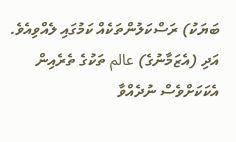ބަޔަކު) ރަސްކަލުންތަކެއް ކަމުގައި ލެއްވިއެވެ. އަދި (އެޒަމާނުގެ) عالم ތަކުގެ ތެރެއިން އެކަކަށްވެސް ނުދެއްވާ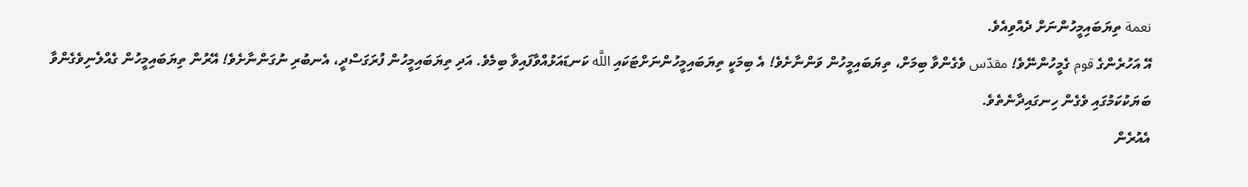نعمة ތިޔަބައިމީހުންނަށް ދެއްވިއެވެ.
އޭ އަހުރެންގެ قوم ގެމީހުންނޭވެ! مقدّس ވެގެންވާ ބިމަށް، ތިޔަބައިމީހުން ވަންނާށެވެ! އެ ބިމަކީ ތިޔަބައިމީހުންނަށްޓަކައި اللَّه ކަނޑައަޅުއްވާފައިވާ ބިމެވެ. އަދި ތިޔަބައިމީހުން ފުރަގަސްދީ، އެނބުރި ނުގަންނާށެވެ! އޭރުން ތިޔަބައިމީހުން ގެއްލެނިވެގެންވާ ބަޔަކުކަމުގައި ވެގެން ހިނގައިދާނެތެވެ.
އެއުރެން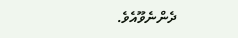ދެންނެވޫއެވެ.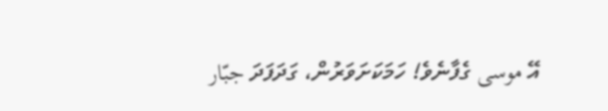އޭ موسى ގެފާނެވެ! ހަމަކަށަވަރުން، ގަދަފަދަ جبّار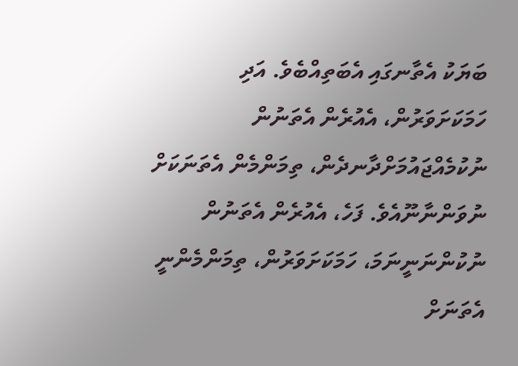ބަޔަކު އެތާނގައި އެބަތިއްބެވެ. އަދި ހަމަކަށަވަރުން، އެއުރެން އެތަނުން ނުކުމެއްޖައުމަށްދާނދެން، ތިމަންމެން އެތަނަކަށް ނުވަންނާނޫއެވެ. ފަހެ، އެއުރެން އެތަނުން ނުކުންނަނީނަމަ، ހަމަކަށަވަރުން، ތިމަންމެންނީ އެތަނަށް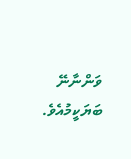ވަންނާނޭ ބަޔަކީމުއެވެ.